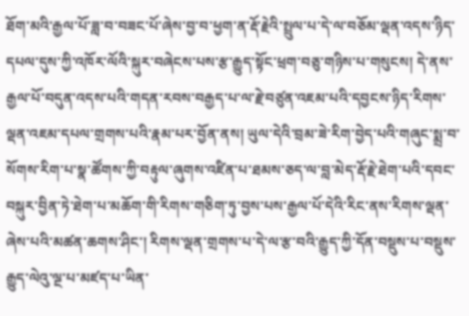ཐོག་མའི་རྒྱལ་པོ་ཟླ་བ་བཟང་པོ་ཞེས་བྱ་བ་ཕྱག་ན་རྡོ་རྗེའི་སྤྲུལ་པ་དེ་ལ་བཅོམ་ལྡན་འདས་ཉིད་དཔལ་དུས་ཀྱི་འཁོར་ལོའི་སྐུར་བཞེངས་པས་རྩ་རྒྱུད་སྟོང་ཕྲག་བཅུ་གཉིས་པ་གསུངས། དེ་ནས་རྒྱལ་པོ་བདུན་འདས་པའི་གདན་རབས་བརྒྱད་པ་ལ་རྗེ་བཙུན་འཇམ་པའི་དབྱངས་ཉིད་རིགས་ལྡན་འཇམ་དཔལ་གྲགས་པའི་རྣམ་པར་བྱོན་ནས། ཡུལ་དེའི་བྲམ་ཟེ་རིག་བྱེད་པའི་གཞུང་སྨྲ་བ་སོགས་རིག་པ་སྣ་ཚོགས་ཀྱི་བརྟུལ་ཞུགས་འཛིན་པ་ཐམས་ཅད་ལ་བླ་མེད་རྡོ་རྗེ་ཐེག་པའི་དབང་བསྐུར་བྱིན་ཏེ་ཐེག་པ་མཆོག་གི་རིགས་གཅིག་ཏུ་བྱས་པས་རྒྱལ་པོ་དེའི་རིང་ནས་རིགས་ལྡན་ཞེས་པའི་མཚན་ཆགས་ཤིང་། རིགས་ལྡན་གྲགས་པ་དེ་ལ་རྩ་བའི་རྒྱུད་ཀྱི་དོན་བསྡུས་པ་བསྡུས་རྒྱུད་ལེའུ་ལྔ་པ་མཛད་པ་ཡིན་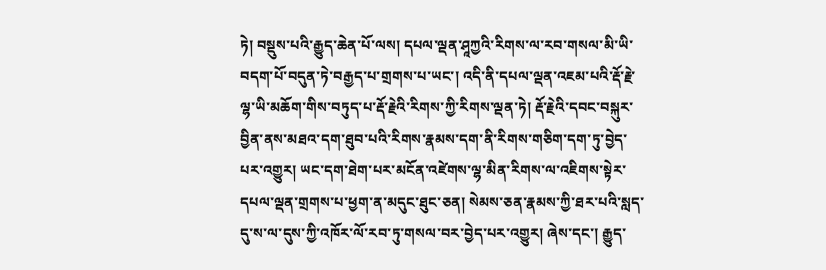ཏེ། བསྡུས་པའི་རྒྱུད་ཆེན་པོ་ལས། དཔལ་ལྡན་ཤཱཀྱའི་རིགས་ལ་རབ་གསལ་མི་ཡི་བདག་པོ་བདུན་ཏེ་བརྒྱད་པ་གྲགས་པ་ཡང་། འདི་ནི་དཔལ་ལྡན་འཇམ་པའི་རྡོ་རྗེ་ལྷ་ཡི་མཆོག་གིས་བཏུད་པ་རྡོ་རྗེའི་རིགས་ཀྱི་རིགས་ལྡན་ཏེ། རྡོ་རྗེའི་དབང་བསྐུར་བྱིན་ནས་མཐའ་དག་ཐུབ་པའི་རིགས་རྣམས་དག་ནི་རིགས་གཅིག་དག་ཏུ་བྱེད་པར་འགྱུར། ཡང་དག་ཐེག་པར་མངོན་འཛེགས་ལྷ་མིན་རིགས་ལ་འཇིགས་སྟེར་དཔལ་ལྡན་གྲགས་པ་ཕྱག་ན་མདུང་ཐུང་ཅན། སེམས་ཅན་རྣམས་ཀྱི་ཐར་པའི་སླད་དུ་ས་ལ་དུས་ཀྱི་འཁོར་ལོ་རབ་ཏུ་གསལ་བར་བྱེད་པར་འགྱུར། ཞེས་དང་། རྒྱུད་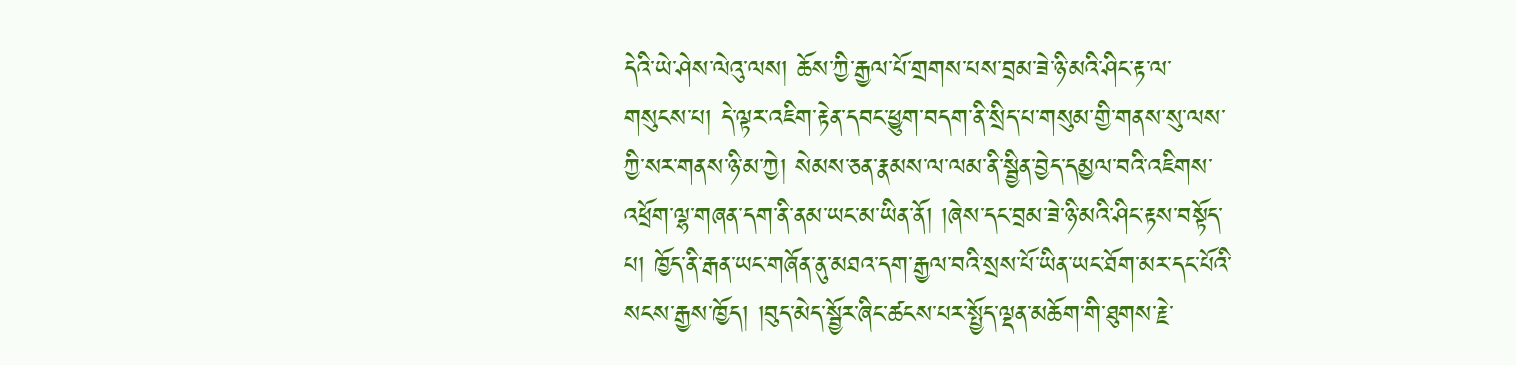དེའི་ཡེ་ཤེས་ལེའུ་ལས། ཆོས་ཀྱི་རྒྱལ་པོ་གྲགས་པས་བྲམ་ཟེ་ཉི་མའི་ཤིང་རྟ་ལ་གསུངས་པ། དེ་ལྟར་འཇིག་རྟེན་དབང་ཕྱུག་བདག་ནི་སྲིད་པ་གསུམ་གྱི་གནས་སུ་ལས་ཀྱི་སར་གནས་ཉི་མ་ཀྱེ། སེམས་ཅན་རྣམས་ལ་ལམ་ནི་སྦྱིན་བྱེད་དམྱལ་བའི་འཇིགས་འཕྲོག་ལྷ་གཞན་དག་ནི་ནམ་ཡང་མ་ཡིན་ནོ། །ཞེས་དང་བྲམ་ཟེ་ཉི་མའི་ཤིང་རྟས་བསྟོད་པ། ཁྱོད་ནི་རྒན་ཡང་གཞོན་ནུ་མཐའ་དག་རྒྱལ་བའི་སྲས་པོ་ཡིན་ཡང་ཐོག་མར་དང་པོའི་སངས་རྒྱས་ཁྱོད། །བུད་མེད་སྦྱོར་ཞིང་ཚངས་པར་སྤྱོད་ལྡན་མཆོག་གི་ཐུགས་རྗེ་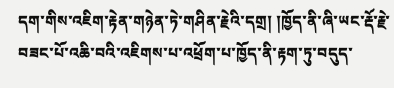དག་གིས་འཇིག་རྟེན་གཉེན་ཏེ་གཤིན་རྗེའི་དགྲ། །ཁྱོད་ནི་ཞི་ཡང་རྡོ་རྗེ་བཟང་པོ་འཆི་བའི་འཇིགས་པ་འཕྲོག་པ་ཁྱོད་ནི་རྟག་ཏུ་བདུད་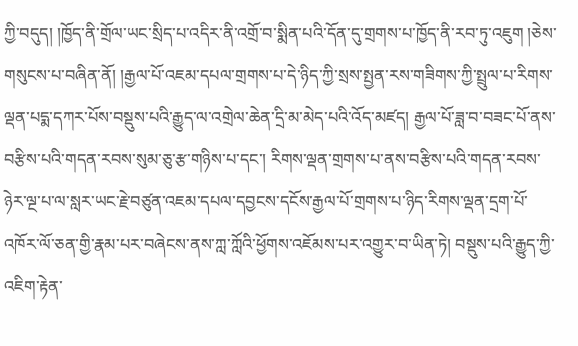ཀྱི་བདུད། །ཁྱོད་ནི་གྲོལ་ཡང་སྲིད་པ་འདིར་ནི་འགྲོ་བ་སྨིན་པའི་དོན་དུ་གྲགས་པ་ཁྱོད་ནི་རབ་ཏུ་འཇུག །ཅེས་གསུངས་པ་བཞིན་ནོ། །རྒྱལ་པོ་འཇམ་དཔལ་གྲགས་པ་དེ་ཉིད་ཀྱི་སྲས་སྤྱན་རས་གཟིགས་ཀྱི་སྤྲུལ་པ་རིགས་ལྡན་པདྨ་དཀར་པོས་བསྡུས་པའི་རྒྱུད་ལ་འགྲེལ་ཆེན་དྲི་མ་མེད་པའི་འོད་མཛད། རྒྱལ་པོ་ཟླ་བ་བཟང་པོ་ནས་བརྩིས་པའི་གདན་རབས་སུམ་ཅུ་རྩ་གཉིས་པ་དང་། རིགས་ལྡན་གྲགས་པ་ནས་བརྩིས་པའི་གདན་རབས་ཉེར་ལྔ་པ་ལ་སླར་ཡང་རྗེ་བཙུན་འཇམ་དཔལ་དབྱངས་དངོས་རྒྱལ་པོ་གྲགས་པ་ཉིད་རིགས་ལྡན་དྲག་པོ་འཁོར་ལོ་ཅན་གྱི་རྣམ་པར་བཞེངས་ནས་ཀླ་ཀློའི་ཕྱོགས་འཇོམས་པར་འགྱུར་བ་ཡིན་ཏེ། བསྡུས་པའི་རྒྱུད་ཀྱི་འཇིག་རྟེན་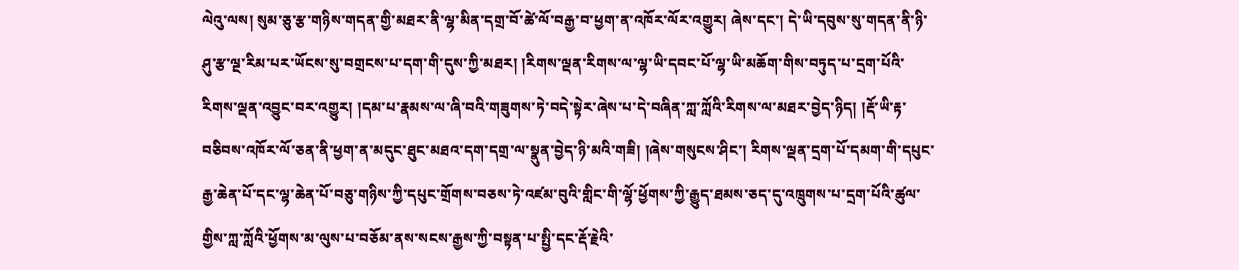ལེའུ་ལས། སུམ་ཅུ་རྩ་གཉིས་གདན་གྱི་མཐར་ནི་ལྷ་མིན་དགྲ་བོ་ཚེ་ལོ་བརྒྱ་བ་ཕྱག་ན་འཁོར་ལོར་འགྱུར། ཞེས་དང་། དེ་ཡི་དབུས་སུ་གདན་ནི་ཉི་ཤུ་རྩ་ལྔ་རིམ་པར་ཡོངས་སུ་བགྲངས་པ་དག་གི་དུས་ཀྱི་མཐར། །རིགས་ལྡན་རིགས་ལ་ལྷ་ཡི་དབང་པོ་ལྷ་ཡི་མཆོག་གིས་བཏུད་པ་དྲག་པོའི་རིགས་ལྡན་འབྱུང་བར་འགྱུར། །དམ་པ་རྣམས་ལ་ཞི་བའི་གཟུགས་ཏེ་བདེ་སྟེར་ཞེས་པ་དེ་བཞིན་ཀླ་ཀློའི་རིགས་ལ་མཐར་བྱེད་ཉིད། །རྡོ་ཡི་རྟ་བཅིབས་འཁོར་ལོ་ཅན་ནི་ཕྱག་ན་མདུང་ཐུང་མཐའ་དག་དགྲ་ལ་སྣུན་བྱེད་ཉི་མའི་གཟི། །ཞེས་གསུངས་ཤིང་། རིགས་ལྡན་དྲག་པོ་དམག་གི་དཔུང་རྒྱ་ཆེན་པོ་དང་ལྷ་ཆེན་པོ་བཅུ་གཉིས་ཀྱི་དཔུང་གྲོགས་བཅས་ཏེ་འཛམ་བུའི་གླིང་གི་ལྷོ་ཕྱོགས་ཀྱི་རྒྱུད་ཐམས་ཅད་དུ་འཁྲུགས་པ་དྲག་པོའི་ཚུལ་གྱིས་ཀླ་ཀློའི་ཕྱོགས་མ་ལུས་པ་བཅོམ་ནས་སངས་རྒྱས་ཀྱི་བསྟན་པ་སྤྱི་དང་རྡོ་རྗེའི་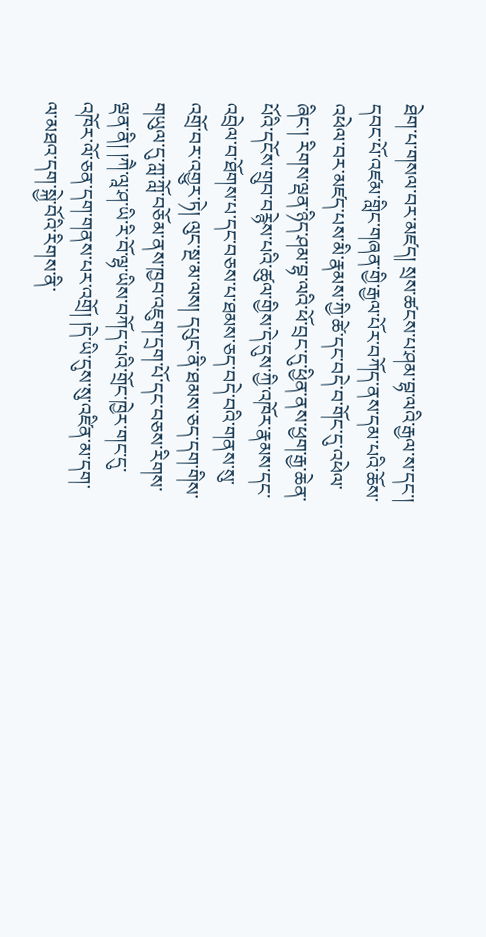ཐེག་པ་གསལ་བར་མཛད། སྲས་ཚངས་པ་ཤམ་བྷ་ལའི་རྒྱལ་ས་དང་། དབང་པོ་འཛམ་གླིང་གཞན་གྱི་རྒྱལ་པོར་བཀོད་ནས་དམ་པའི་ཆོས་འཕེལ་བར་མཛད་པས་མི་རྣམས་ཀྱི་ཚེ་དང་བདེ་བ་གོང་དུ་འཕེལ་ཞིང་། རིགས་ལྡན་ཉིད་ཤམ་བྷ་ལའི་ཕོ་བྲང་དུ་ཕྱིན་ནས་ཕྱག་རྒྱ་ཆེན་པོའི་དངོས་གྲུབ་བརྙེས་པའི་ཚུལ་གྱིས་དེ་དུས་ཀྱི་འཁོར་རྣམས་དང་འབྲེལ་བ་ཐོགས་པ་དང་བཅས་པ་ཐམས་ཅད་བདེ་བའི་གནས་སུ་འགྲོ་བར་འགྱུར་ཏེ། ལུང་སྔ་མ་ལས། དཔུང་ནི་ཐམས་ཅད་དག་གིས་གཡུལ་དུ་ཀླ་ཀློ་བཅོམ་ནས་ཁྱབ་འཇུག་དྲག་པོ་དང་བཅས་རིགས་ལྡན་ནི། །ཀཻ་ལཱ་ཤ་ཡི་རི་བོ་ལྷ་ཡིས་བཀོད་པའི་གྲོང་ཁྱེར་གང་དུ་འཁོར་ལོ་ཅན་དག་གནས་པར་འགྲོ། །དེ་ཡི་དུས་སུ་འཛིན་མ་དག་ལ་མཐའ་དག་སྐྱེ་བོའི་རིགས་ནི་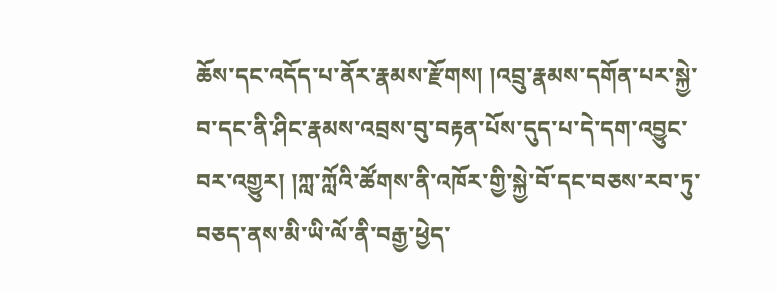ཆོས་དང་འདོད་པ་ནོར་རྣམས་རྫོགས། །འབྲུ་རྣམས་དགོན་པར་སྐྱེ་བ་དང་ནི་ཤིང་རྣམས་འབྲས་བུ་བརྟན་པོས་དུད་པ་དེ་དག་འབྱུང་བར་འགྱུར། །ཀླ་ཀློའི་ཚོགས་ནི་འཁོར་གྱི་སྐྱེ་བོ་དང་བཅས་རབ་ཏུ་བཅད་ནས་མི་ཡི་ལོ་ནི་བརྒྱ་ཕྱེད་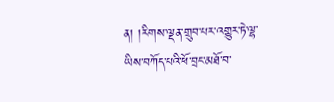ན། །རིགས་ལྡན་གྲུབ་པར་འགྱུར་ཏེ་ལྷ་ཡིས་བཀོད་པའི་ཕོ་བྲང་མཐོ་བ་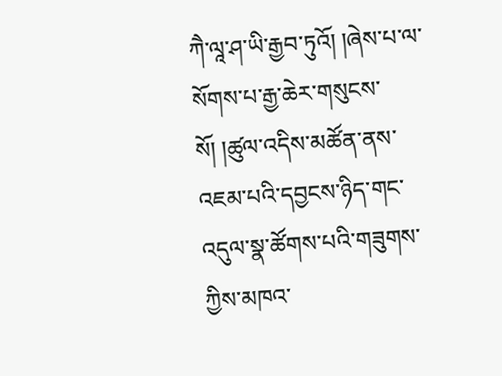ཀཻ་ལཱ་ཤ་ཡི་རྒྱབ་ཏུའོ། །ཞེས་པ་ལ་སོགས་པ་རྒྱ་ཆེར་གསུངས་སོ། །ཚུལ་འདིས་མཚོན་ནས་འཇམ་པའི་དབྱངས་ཉིད་གང་འདུལ་སྣ་ཚོགས་པའི་གཟུགས་ཀྱིས་མཁའ་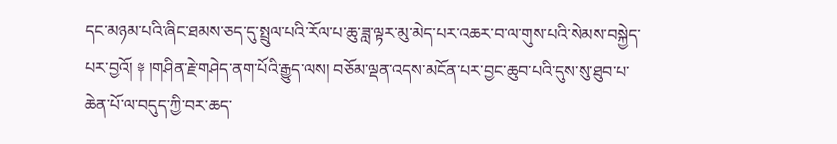དང་མཉམ་པའི་ཞིང་ཐམས་ཅད་དུ་སྤྲུལ་པའི་རོལ་པ་ཆུ་ཟླ་ལྟར་མུ་མེད་པར་འཆར་བ་ལ་གུས་པའི་སེམས་བསྐྱེད་པར་བྱའོ། ༈ །གཤིན་རྗེ་གཤེད་ནག་པོའི་རྒྱུད་ལས། བཅོམ་ལྡན་འདས་མངོན་པར་བྱང་ཆུབ་པའི་དུས་སུ་ཐུབ་པ་ཆེན་པོ་ལ་བདུད་ཀྱི་བར་ཆད་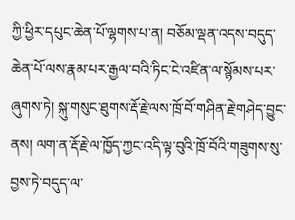ཀྱི་ཕྱིར་དཔུང་ཆེན་པོ་ལྷགས་པ་ན། བཅོམ་ལྡན་འདས་བདུད་ཆེན་པོ་ལས་རྣམ་པར་རྒྱལ་བའི་ཏིང་ངེ་འཛིན་ལ་སྙོམས་པར་ཞུགས་ཏེ། སྐུ་གསུང་ཐུགས་རྡོ་རྗེ་ལས་ཁྲོ་བོ་གཤིན་རྗེ་གཤེད་བྱུང་ནས། ལག་ན་རྡོ་རྗེ་ལ་ཁྱོད་ཀྱང་འདི་ལྟ་བུའི་ཁྲོ་བོའི་གཟུགས་སུ་བྱས་ཏེ་བདུད་ལ་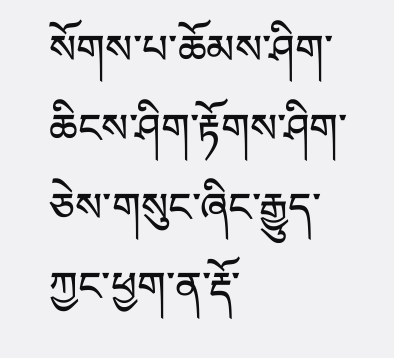སོགས་པ་ཆོམས་ཤིག་ཆིངས་ཤིག་རྟོགས་ཤིག་ཅེས་གསུང་ཞིང་རྒྱུད་ཀྱང་ཕྱག་ན་རྡོ་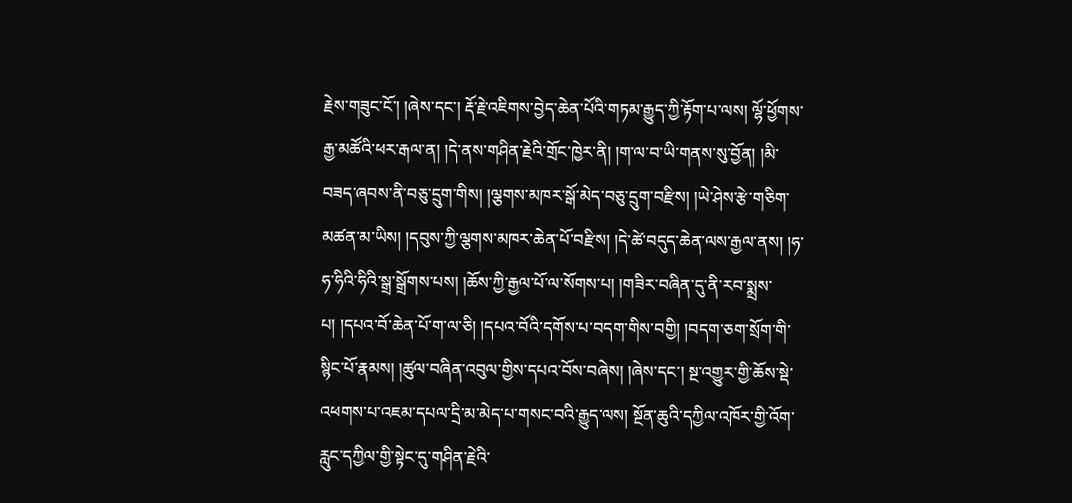རྗེས་གཟུང་ངོ་། །ཞེས་དང་། རྡོ་རྗེ་འཇིགས་བྱེད་ཆེན་པོའི་གཏམ་རྒྱུད་ཀྱི་རྟོག་པ་ལས། ལྷོ་ཕྱོགས་རྒྱ་མཚོའི་ཕར་རྒལ་ན། །དེ་ནས་གཤིན་རྗེའི་གྲོང་ཁྱེར་ནི། །ག་ལ་བ་ཡི་གནས་སུ་བྱོན། །མི་བཟད་ཞབས་ནི་བཅུ་དྲུག་གིས། །ལྕགས་མཁར་སྒོ་མེད་བཅུ་དྲུག་བརྫིས། །ཡེ་ཤེས་རྩེ་གཅིག་མཚན་མ་ཡིས། །དབུས་ཀྱི་ལྕགས་མཁར་ཆེན་པོ་བརྫིས། །དེ་ཚེ་བདུད་ཆེན་ལས་རྒྱལ་ནས། །ཧ་ཧ་ཧིའི་ཧིའི་སྒྲ་སྒྲོགས་པས། །ཆོས་ཀྱི་རྒྱལ་པོ་ལ་སོགས་པ། །གཟིར་བཞིན་དུ་ནི་རབ་སྨྲས་པ། །དཔའ་བོ་ཆེན་པོ་ག་ལ་ཅི། །དཔའ་བོའི་དགོས་པ་བདག་གིས་བགྱི། །བདག་ཅག་སྲོག་གི་སྙིང་པོ་རྣམས། །ཚུལ་བཞིན་འབུལ་གྱིས་དཔའ་བོས་བཞེས། །ཞེས་དང་། སྔ་འགྱུར་གྱི་ཆོས་སྡེ་འཕགས་པ་འཇམ་དཔལ་དྲི་མ་མེད་པ་གསང་བའི་རྒྱུད་ལས། སྔོན་ཆུའི་དཀྱིལ་འཁོར་གྱི་འོག་རླུང་དཀྱིལ་གྱི་སྟེང་དུ་གཤིན་རྗེའི་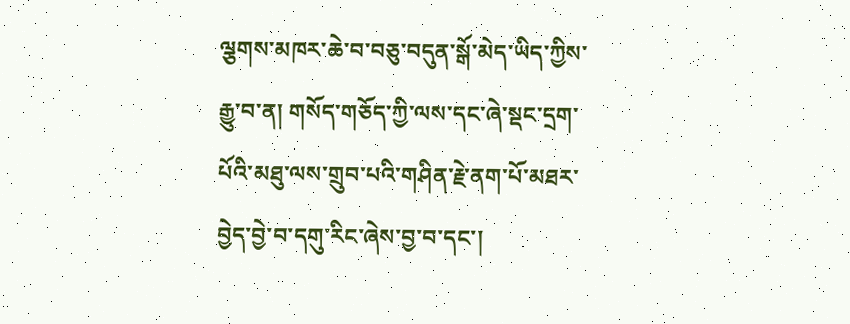ལྕགས་མཁར་ཆེ་བ་བཅུ་བདུན་སྒོ་མེད་ཡིད་ཀྱིས་རྒྱུ་བ་ན། གསོད་གཅོད་ཀྱི་ལས་དང་ཞེ་སྡང་དྲག་པོའི་མཐུ་ལས་གྲུབ་པའི་གཤིན་རྗེ་ནག་པོ་མཐར་བྱེད་བྱེ་བ་དགུ་རིང་ཞེས་བྱ་བ་དང་།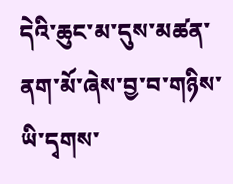དེའི་ཆུང་མ་དུས་མཚན་ནག་མོ་ཞེས་བྱ་བ་གཉིས་ཡི་དྭགས་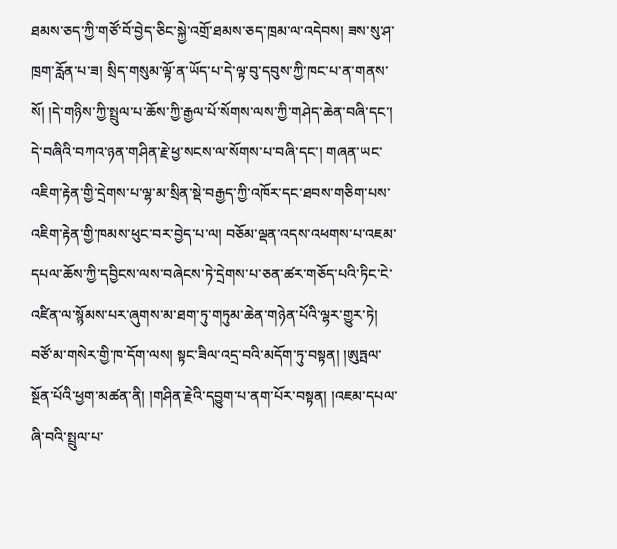ཐམས་ཅད་ཀྱི་གཙོ་བོ་བྱེད་ཅིང་སྐྱེ་འགྲོ་ཐམས་ཅད་ཁྲམ་ལ་འདེབས། ཟས་སུ་ཤ་ཁྲག་རློན་པ་ཟ། སྲིད་གསུམ་ལྟོ་ན་ཡོད་པ་དེ་ལྟ་བུ་དབུས་ཀྱི་ཁང་པ་ན་གནས་སོ། །དེ་གཉིས་ཀྱི་སྤྲུལ་པ་ཆོས་ཀྱི་རྒྱལ་པོ་སོགས་ལས་ཀྱི་གཤེད་ཆེན་བཞི་དང་། དེ་བཞིའི་བཀའ་ཉན་གཤིན་རྗེ་ཕྱ་སངས་ལ་སོགས་པ་བཞི་དང་། གཞན་ཡང་འཇིག་རྟེན་གྱི་དྲེགས་པ་ལྷ་མ་སྲིན་སྡེ་བརྒྱད་ཀྱི་འཁོར་དང་ཐབས་གཅིག་པས་འཇིག་རྟེན་གྱི་ཁམས་ཕུང་བར་བྱེད་པ་ལ། བཅོམ་ལྡན་འདས་འཕགས་པ་འཇམ་དཔལ་ཆོས་ཀྱི་དབྱིངས་ལས་བཞེངས་ཏེ་དྲེགས་པ་ཅན་ཚར་གཅོད་པའི་ཏིང་ངེ་འཛིན་ལ་སྙོམས་པར་ཞུགས་མ་ཐག་ཏུ་གཏུམ་ཆེན་གཉེན་པོའི་ལྷར་གྱུར་ཏེ། བཙོ་མ་གསེར་གྱི་ཁ་དོག་ལས། སྟང་ཟིལ་འདྲ་བའི་མདོག་ཏུ་བསྟན། །ཨུཏྤལ་སྔོན་པོའི་ཕྱག་མཚན་ནི། །གཤིན་རྗེའི་དབྱུག་པ་ནག་པོར་བསྟན། །འཇམ་དཔལ་ཞི་བའི་སྤྲུལ་པ་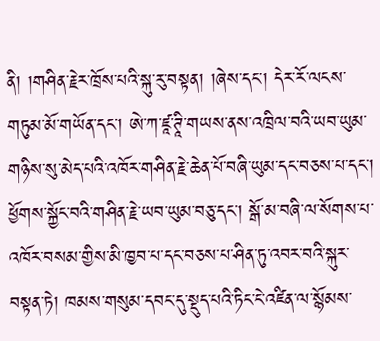ནི། །གཤིན་རྗེར་ཁྲོས་པའི་སྐུ་རུ་བསྟན། །ཞེས་དང་། དེར་རོ་ལངས་གཏུམ་མོ་གཡོན་དང་། ཨེ་ཀ་ཛཱ་ཊཱི་གཡས་ནས་འཁྲིལ་བའི་ཡབ་ཡུམ་གཉིས་སུ་མེད་པའི་འཁོར་གཤིན་རྗེ་ཆེན་པོ་བཞི་ཡུམ་དང་བཅས་པ་དང་། ཕྱོགས་སྐྱོང་བའི་གཤིན་རྗེ་ཡབ་ཡུམ་བཅུ་དང་། སྒོ་མ་བཞི་ལ་སོགས་པ་འཁོར་བསམ་གྱིས་མི་ཁྱབ་པ་དང་བཅས་པ་ཤིན་ཏུ་འབར་བའི་སྐུར་བསྟན་ཏེ། ཁམས་གསུམ་དབང་དུ་སྡུད་པའི་ཏིང་ངེ་འཛིན་ལ་སྙོམས་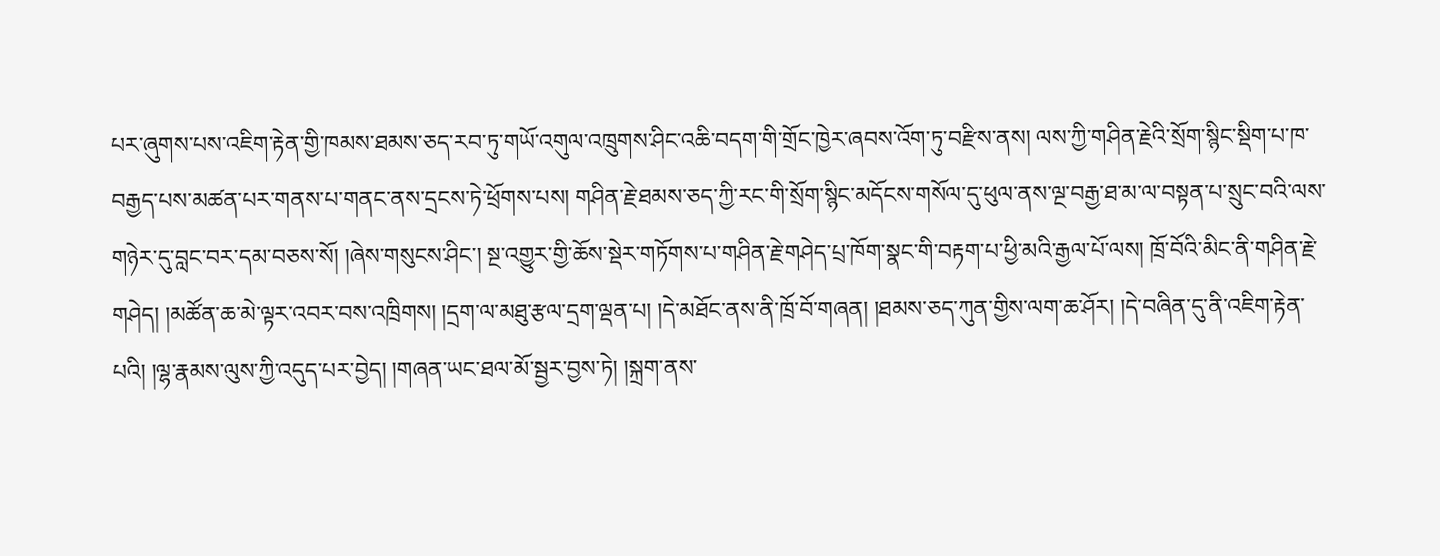པར་ཞུགས་པས་འཇིག་རྟེན་གྱི་ཁམས་ཐམས་ཅད་རབ་ཏུ་གཡོ་འགུལ་འཁྲུགས་ཤིང་འཆི་བདག་གི་གྲོང་ཁྱེར་ཞབས་འོག་ཏུ་བརྫིས་ནས། ལས་ཀྱི་གཤིན་རྗེའི་སྲོག་སྙིང་སྡིག་པ་ཁ་བརྒྱད་པས་མཚན་པར་གནས་པ་གནང་ནས་དྲངས་ཏེ་ཕྲོགས་པས། གཤིན་རྗེ་ཐམས་ཅད་ཀྱི་རང་གི་སྲོག་སྙིང་མདོངས་གསོལ་དུ་ཕུལ་ནས་ལྔ་བརྒྱ་ཐ་མ་ལ་བསྟན་པ་སྲུང་བའི་ལས་གཉེར་དུ་བླང་བར་དམ་བཅས་སོ། །ཞེས་གསུངས་ཤིང་། སྔ་འགྱུར་གྱི་ཆོས་སྡེར་གཏོགས་པ་གཤིན་རྗེ་གཤེད་པྲ་ཁོག་སྣང་གི་བརྟག་པ་ཕྱི་མའི་རྒྱལ་པོ་ལས། ཁྲོ་བོའི་མིང་ནི་གཤིན་རྗེ་གཤེད། །མཚོན་ཆ་མེ་ལྟར་འབར་བས་འཁྲིགས། །དྲག་ལ་མཐུ་རྩལ་དྲག་ལྡན་པ། །དེ་མཐོང་ནས་ནི་ཁྲོ་བོ་གཞན། །ཐམས་ཅད་ཀུན་གྱིས་ལག་ཆ་ཤོར། །དེ་བཞིན་དུ་ནི་འཇིག་རྟེན་པའི། །ལྷ་རྣམས་ལུས་ཀྱི་འདུད་པར་བྱེད། །གཞན་ཡང་ཐལ་མོ་སྦྱར་བྱས་ཏེ། །སྐྲག་ནས་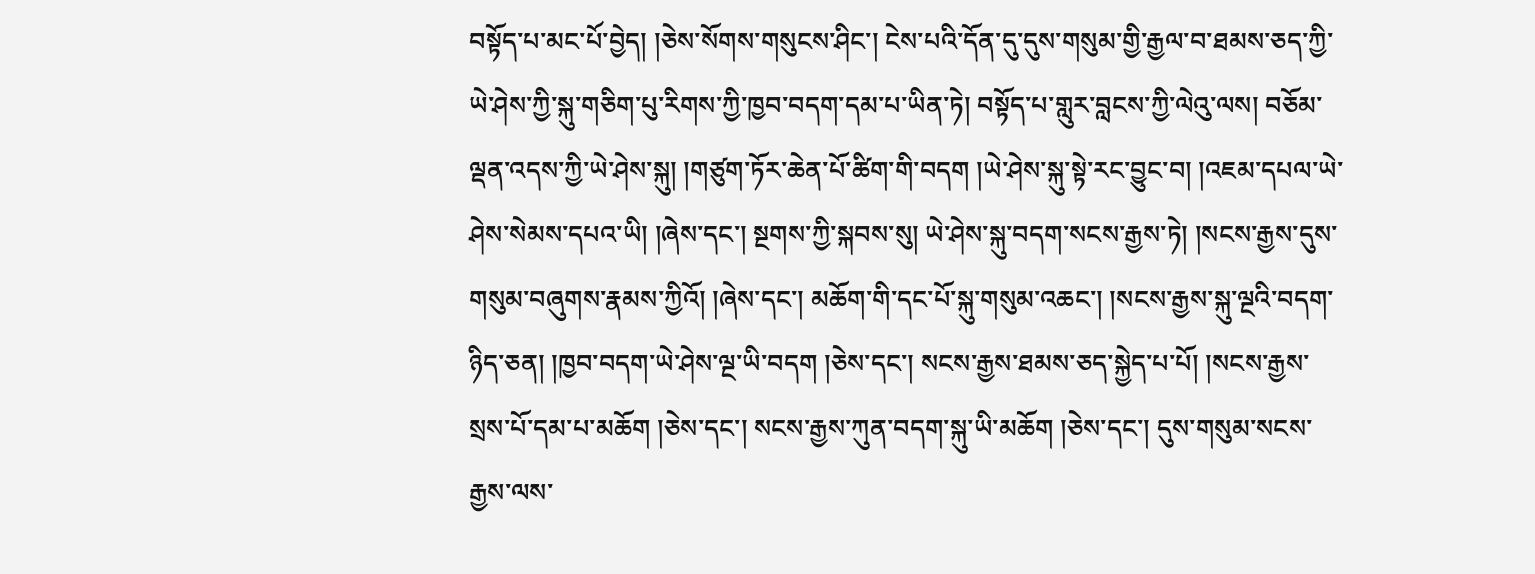བསྟོད་པ་མང་པོ་བྱེད། །ཅེས་སོགས་གསུངས་ཤིང་། ངེས་པའི་དོན་དུ་དུས་གསུམ་གྱི་རྒྱལ་བ་ཐམས་ཅད་ཀྱི་ཡེ་ཤེས་ཀྱི་སྐུ་གཅིག་པུ་རིགས་ཀྱི་ཁྱབ་བདག་དམ་པ་ཡིན་ཏེ། བསྟོད་པ་གླུར་བླངས་ཀྱི་ལེའུ་ལས། བཅོམ་ལྡན་འདས་ཀྱི་ཡེ་ཤེས་སྐུ། །གཙུག་ཏོར་ཆེན་པོ་ཚིག་གི་བདག །ཡེ་ཤེས་སྐུ་སྟེ་རང་བྱུང་བ། །འཇམ་དཔལ་ཡེ་ཤེས་སེམས་དཔའ་ཡི། །ཞེས་དང་། སྔགས་ཀྱི་སྐབས་སུ། ཡེ་ཤེས་སྐུ་བདག་སངས་རྒྱས་ཏེ། །སངས་རྒྱས་དུས་གསུམ་བཞུགས་རྣམས་ཀྱིའོ། །ཞེས་དང་། མཆོག་གི་དང་པོ་སྐུ་གསུམ་འཆང་། །སངས་རྒྱས་སྐུ་ལྔའི་བདག་ཉིད་ཅན། །ཁྱབ་བདག་ཡེ་ཤེས་ལྔ་ཡི་བདག །ཅེས་དང་། སངས་རྒྱས་ཐམས་ཅད་སྐྱེད་པ་པོ། །སངས་རྒྱས་སྲས་པོ་དམ་པ་མཆོག །ཅེས་དང་། སངས་རྒྱས་ཀུན་བདག་སྐུ་ཡི་མཆོག །ཅེས་དང་། དུས་གསུམ་སངས་རྒྱས་ལས་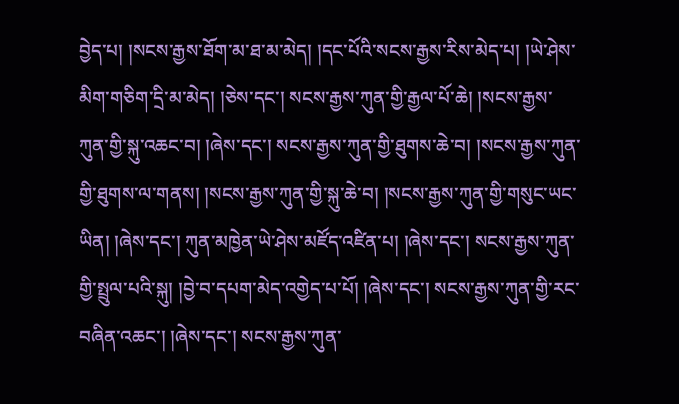བྱེད་པ། །སངས་རྒྱས་ཐོག་མ་ཐ་མ་མེད། །དང་པོའི་སངས་རྒྱས་རིས་མེད་པ། །ཡེ་ཤེས་མིག་གཅིག་དྲི་མ་མེད། །ཅེས་དང་། སངས་རྒྱས་ཀུན་གྱི་རྒྱལ་པོ་ཆེ། །སངས་རྒྱས་ཀུན་གྱི་སྐུ་འཆང་བ། །ཞེས་དང་། སངས་རྒྱས་ཀུན་གྱི་ཐུགས་ཆེ་བ། །སངས་རྒྱས་ཀུན་གྱི་ཐུགས་ལ་གནས། །སངས་རྒྱས་ཀུན་གྱི་སྐུ་ཆེ་བ། །སངས་རྒྱས་ཀུན་གྱི་གསུང་ཡང་ཡིན། །ཞེས་དང་། ཀུན་མཁྱེན་ཡེ་ཤེས་མཛོད་འཛིན་པ། །ཞེས་དང་། སངས་རྒྱས་ཀུན་གྱི་སྤྲུལ་པའི་སྐུ། །བྱེ་བ་དཔག་མེད་འགྱེད་པ་པོ། །ཞེས་དང་། སངས་རྒྱས་ཀུན་གྱི་རང་བཞིན་འཆང་། །ཞེས་དང་། སངས་རྒྱས་ཀུན་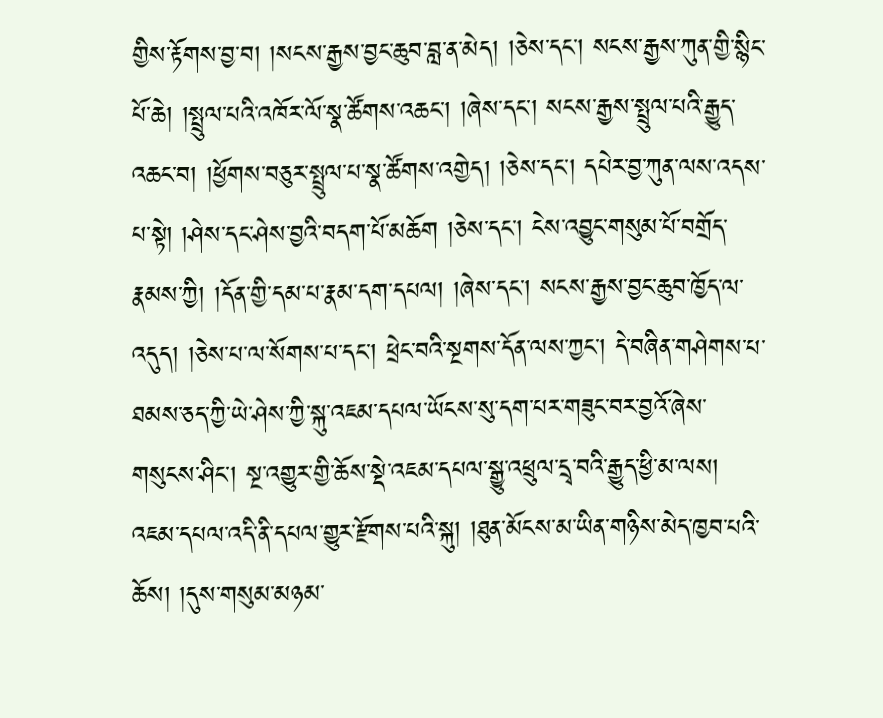གྱིས་རྟོགས་བྱ་བ། །སངས་རྒྱས་བྱང་ཆུབ་བླ་ན་མེད། །ཅེས་དང་། སངས་རྒྱས་ཀུན་གྱི་སྙིང་པོ་ཆེ། །སྤྲུལ་པའི་འཁོར་ལོ་སྣ་ཚོགས་འཆང་། །ཞེས་དང་། སངས་རྒྱས་སྤྲུལ་པའི་རྒྱུད་འཆང་བ། །ཕྱོགས་བཅུར་སྤྲུལ་པ་སྣ་ཚོགས་འགྱེད། །ཅེས་དང་། དཔེར་བྱ་ཀུན་ལས་འདས་པ་སྟེ། །ཤེས་དང་ཤེས་བྱའི་བདག་པོ་མཆོག །ཅེས་དང་། ངེས་འབྱུང་གསུམ་པོ་བགྲོད་རྣམས་ཀྱི། །དོན་གྱི་དམ་པ་རྣམ་དག་དཔལ། །ཞེས་དང་། སངས་རྒྱས་བྱང་ཆུབ་ཁྱོད་ལ་འདུད། །ཅེས་པ་ལ་སོགས་པ་དང་། ཕྲེང་བའི་སྔགས་དོན་ལས་ཀྱང་། དེ་བཞིན་གཤེགས་པ་ཐམས་ཅད་ཀྱི་ཡེ་ཤེས་ཀྱི་སྐུ་འཇམ་དཔལ་ཡོངས་སུ་དག་པར་གཟུང་བར་བྱའོ་ཞེས་གསུངས་ཤིང་། སྔ་འགྱུར་གྱི་ཆོས་སྡེ་འཇམ་དཔལ་སྒྱུ་འཕྲུལ་དྲྭ་བའི་རྒྱུད་ཕྱི་མ་ལས། འཇམ་དཔལ་འདི་ནི་དཔལ་གྱུར་རྫོགས་པའི་སྐུ། །ཐུན་མོངས་མ་ཡིན་གཉིས་མེད་ཁྱབ་པའི་ཆོས། །དུས་གསུམ་མཉམ་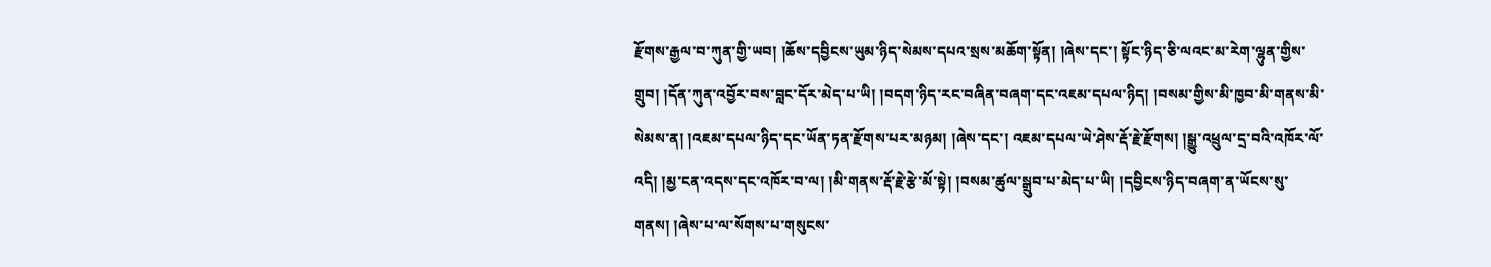རྫོགས་རྒྱལ་བ་ཀུན་གྱི་ཡབ། །ཆོས་དབྱིངས་ཡུམ་ཉིད་སེམས་དཔའ་སྲས་མཆོག་སྟོན། །ཞེས་དང་། སྟོང་ཉིད་ཅི་ལའང་མ་རེག་ལྷུན་གྱིས་གྲུབ། །དོན་ཀུན་འབྱོར་བས་བླང་དོར་མེད་པ་ཡི། །བདག་ཉིད་རང་བཞིན་བཞག་དང་འཇམ་དཔལ་ཉིད། །བསམ་གྱིས་མི་ཁྱབ་མི་གནས་མི་སེམས་ན། །འཇམ་དཔལ་ཉིད་དང་ཡོན་ཏན་རྫོགས་པར་མཉམ། །ཞེས་དང་། འཇམ་དཔལ་ཡེ་ཤེས་རྡོ་རྗེ་རྫོགས། །སྒྱུ་འཕྲུལ་དྲ་བའི་འཁོར་ལོ་འདི། །མྱ་ངན་འདས་དང་འཁོར་བ་ལ། །མི་གནས་རྡོ་རྗེ་རྩེ་མོ་སྟེ། །བསམ་ཚུལ་སྒྲུབ་པ་མེད་པ་ཡི། །དབྱིངས་ཉིད་བཞག་ན་ཡོངས་སུ་གནས། །ཞེས་པ་ལ་སོགས་པ་གསུངས་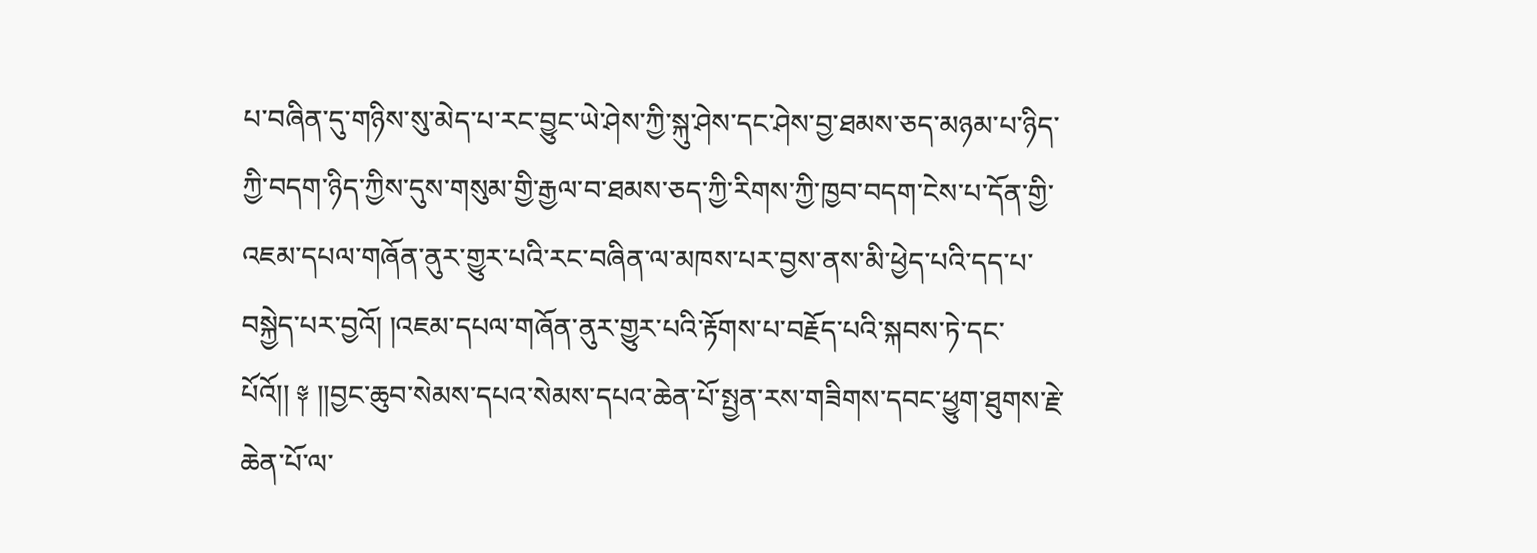པ་བཞིན་དུ་གཉིས་སུ་མེད་པ་རང་བྱུང་ཡེ་ཤེས་ཀྱི་སྐུ་ཤེས་དང་ཤེས་བྱ་ཐམས་ཅད་མཉམ་པ་ཉིད་ཀྱི་བདག་ཉིད་ཀྱིས་དུས་གསུམ་གྱི་རྒྱལ་བ་ཐམས་ཅད་ཀྱི་རིགས་ཀྱི་ཁྱབ་བདག་ངེས་པ་དོན་གྱི་འཇམ་དཔལ་གཞོན་ནུར་གྱུར་པའི་རང་བཞིན་ལ་མཁས་པར་བྱས་ནས་མི་ཕྱེད་པའི་དད་པ་བསྐྱེད་པར་བྱའོ། །འཇམ་དཔལ་གཞོན་ནུར་གྱུར་པའི་རྟོགས་པ་བརྗོད་པའི་སྐབས་ཏེ་དང་པོའོ།། ༈ །།བྱང་ཆུབ་སེམས་དཔའ་སེམས་དཔའ་ཆེན་པོ་སྤྱན་རས་གཟིགས་དབང་ཕྱུག་ཐུགས་རྗེ་ཆེན་པོ་ལ་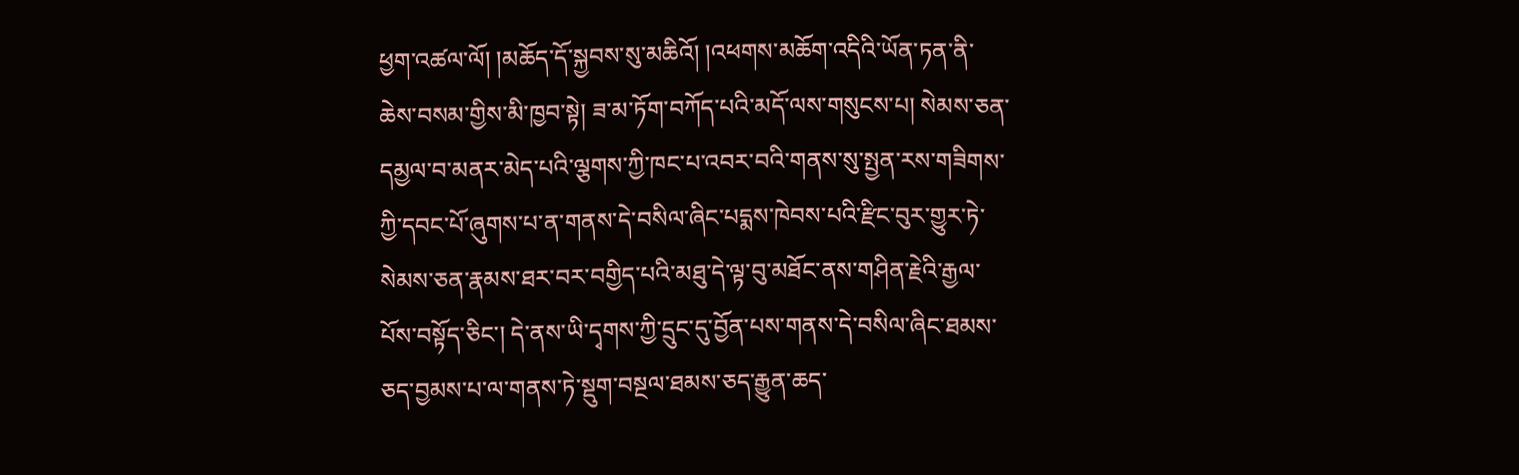ཕྱག་འཚལ་ལོ། །མཆོད་དོ་སྐྱབས་སུ་མཆིའོ། །འཕགས་མཆོག་འདིའི་ཡོན་ཏན་ནི་ཆེས་བསམ་གྱིས་མི་ཁྱབ་སྟེ། ཟ་མ་ཏོག་བཀོད་པའི་མདོ་ལས་གསུངས་པ། སེམས་ཅན་དམྱལ་བ་མནར་མེད་པའི་ལྕགས་ཀྱི་ཁང་པ་འབར་བའི་གནས་སུ་སྤྱན་རས་གཟིགས་ཀྱི་དབང་པོ་ཞུགས་པ་ན་གནས་དེ་བསིལ་ཞིང་པདྨས་ཁེབས་པའི་རྫིང་བུར་གྱུར་ཏེ་སེམས་ཅན་རྣམས་ཐར་བར་བགྱིད་པའི་མཐུ་དེ་ལྟ་བུ་མཐོང་ནས་གཤིན་རྗེའི་རྒྱལ་པོས་བསྟོད་ཅིང་། དེ་ནས་ཡི་དྭགས་ཀྱི་དྲུང་དུ་བྱོན་པས་གནས་དེ་བསིལ་ཞིང་ཐམས་ཅད་བྱམས་པ་ལ་གནས་ཏེ་སྡུག་བསྔལ་ཐམས་ཅད་རྒྱུན་ཆད་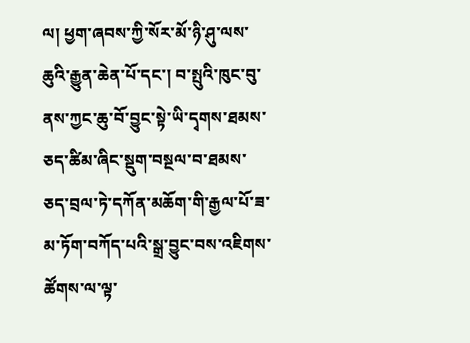ལ། ཕྱག་ཞབས་ཀྱི་སོར་མོ་ཉི་ཤུ་ལས་ཆུའི་རྒྱུན་ཆེན་པོ་དང་། བ་སྤུའི་ཁུང་བུ་ནས་ཀྱང་ཆུ་བོ་བྱུང་སྟེ་ཡི་དྭགས་ཐམས་ཅད་ཚིམ་ཞིང་སྡུག་བསྔལ་བ་ཐམས་ཅད་བྲལ་ཏེ་དཀོན་མཆོག་གི་རྒྱལ་པོ་ཟ་མ་ཏོག་བཀོད་པའི་སྒྲ་བྱུང་བས་འཇིགས་ཚོགས་ལ་ལྟ་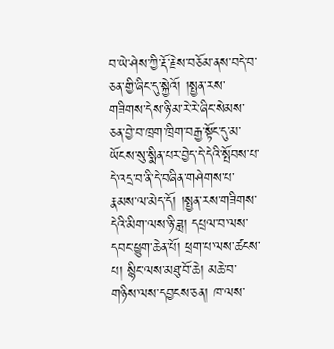བ་ཡེ་ཤེས་ཀྱི་རྡོ་རྗེས་བཅོམ་ནས་བདེ་བ་ཅན་གྱི་ཞིང་དུ་སྐྱེའོ། །སྤྱན་རས་གཟིགས་དེས་ཉི་མ་རེ་རེ་ཞིང་སེམས་ཅན་བྱེ་བ་ཁྲག་ཁྲིག་བརྒྱ་སྟོང་དུ་མ་ཡོངས་སུ་སྨིན་པར་བྱེད་དེ་དེའི་སྤོབས་པ་དེ་འདྲ་བ་ནི་དེ་བཞིན་གཤེགས་པ་རྣམས་ལ་མེད་དོ། །སྤྱན་རས་གཟིགས་དེའི་མིག་ལས་ཉི་ཟླ། དཔྲལ་བ་ལས་དབང་ཕྱུག་ཆེན་པོ། ཕྲག་པ་ལས་ཚངས་པ། སྙིང་ལས་མཐུ་བོ་ཆེ། མཆེ་བ་གཉིས་ལས་དབྱངས་ཅན། ཁ་ལས་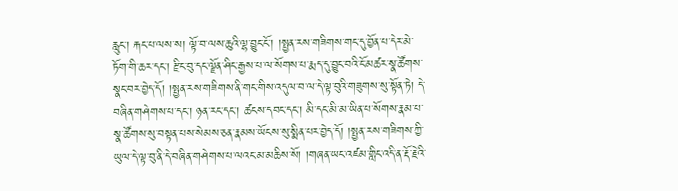རླུང་། རྐང་པ་ལས་ས། ལྟོ་བ་ལས་ཆུའི་ལྷ་བྱུང་ངོ་། །སྤྱན་རས་གཟིགས་གང་དུ་བྱོན་པ་དེར་མེ་ཏོག་གི་ཆར་དང་། རྫིང་བུ་དང་ལྗོན་ཤིང་རྒྱས་པ་ལ་སོགས་པ་རྨད་དུ་བྱུང་བའི་ངོ་མཚར་སྣ་ཚོགས་སྣང་བར་བྱེད་དོ། །སྤྱན་རས་གཟིགས་ནི་གང་གིས་འདུལ་བ་ལ་དེ་ལྟ་བུའི་གཟུགས་སུ་སྟོན་ཏེ། དེ་བཞིན་གཤེགས་པ་དང་། ཉན་རང་དང་། ཚངས་དབང་དང་། མི་དང་མི་མ་ཡིན་པ་སོགས་རྣམ་པ་སྣ་ཚོགས་སུ་བསྟན་པས་སེམས་ཅན་རྣམས་ཡོངས་སུ་སྨིན་པར་བྱེད་དོ། །སྤྱན་རས་གཟིགས་ཀྱི་ཡུལ་དེ་ལྟ་བུ་ནི་དེ་བཞིན་གཤེགས་པ་ལའང་མ་མཆིས་སོ། །གཞན་ཡང་འཛམ་གླིང་འདི་ན་རྡོ་རྗེའི་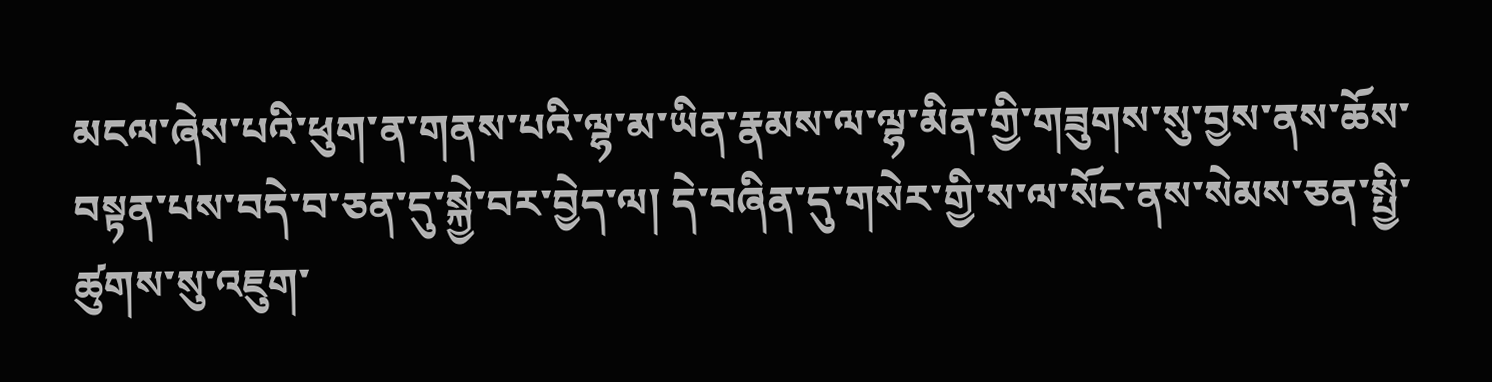མངལ་ཞེས་པའི་ཕུག་ན་གནས་པའི་ལྷ་མ་ཡིན་རྣམས་ལ་ལྷ་མིན་གྱི་གཟུགས་སུ་བྱས་ནས་ཆོས་བསྟན་པས་བདེ་བ་ཅན་དུ་སྐྱེ་བར་བྱེད་ལ། དེ་བཞིན་དུ་གསེར་གྱི་ས་ལ་སོང་ནས་སེམས་ཅན་སྤྱི་ཚུགས་སུ་འཇུག་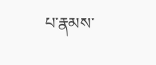པ་རྣམས་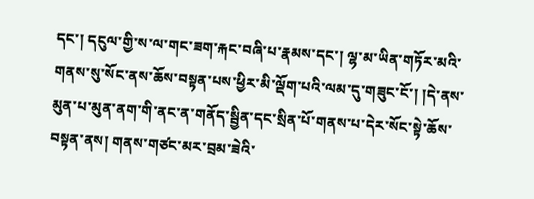དང་། དངུལ་གྱི་ས་ལ་གང་ཟག་རྐང་བཞི་པ་རྣམས་དང་། ལྷ་མ་ཡིན་གཏོར་མའི་གནས་སུ་སོང་ནས་ཆོས་བསྟན་པས་ཕྱིར་མི་ལྡོག་པའི་ལམ་དུ་གཟུང་ངོ་། །དེ་ནས་མུན་པ་མུན་ནག་གི་ནང་ན་གནོད་སྦྱིན་དང་སྲིན་པོ་གནས་པ་དེར་སོང་སྟེ་ཆོས་བསྟན་ནས། གནས་གཙང་མར་བྲམ་ཟེའི་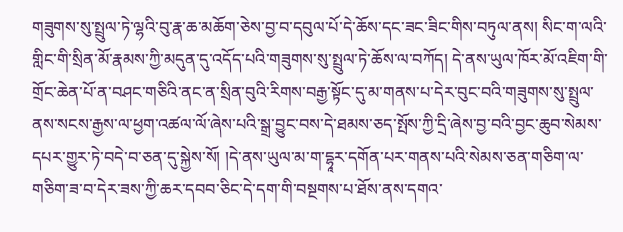གཟུགས་སུ་སྤྲུལ་ཏེ་ལྷའི་བུ་རྣ་ཆ་མཆོག་ཅེས་བྱ་བ་དབུལ་པོ་དེ་ཆོས་དང་ཟང་ཟིང་གིས་བཏུལ་ནས། སིང་ག་ལའི་གླིང་གི་སྲིན་མོ་རྣམས་ཀྱི་མདུན་དུ་འདོད་པའི་གཟུགས་སུ་སྤྲུལ་ཏེ་ཆོས་ལ་བཀོད། དེ་ནས་ཡུལ་ཁོར་མོ་འཇིག་གི་གྲོང་ཆེན་པོ་ན་བཤང་གཅིའི་ནང་ན་སྲིན་བུའི་རིགས་བརྒྱ་སྟོང་དུ་མ་གནས་པ་དེར་བུང་བའི་གཟུགས་སུ་སྤྲུལ་ནས་སངས་རྒྱས་ལ་ཕྱག་འཚལ་ལོ་ཞེས་པའི་སྒྲ་བྱུང་བས་དེ་ཐམས་ཅད་སྤོས་ཀྱི་དྲི་ཞེས་བྱ་བའི་བྱང་ཆུབ་སེམས་དཔར་གྱུར་ཏེ་བདེ་བ་ཅན་དུ་སྐྱེས་སོ། །དེ་ནས་ཡུལ་མ་ག་དྷཱར་དགོན་པར་གནས་པའི་སེམས་ཅན་གཅིག་ལ་གཅིག་ཟ་བ་དེར་ཟས་ཀྱི་ཆར་དབབ་ཅིང་དེ་དག་གི་བསྔགས་པ་ཐོས་ནས་དགའ་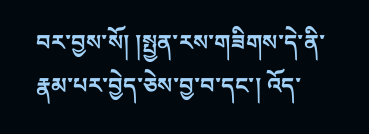བར་བྱས་སོ། །སྤྱན་རས་གཟིགས་དེ་ནི་རྣམ་པར་བྱེད་ཅེས་བྱ་བ་དང་། འོད་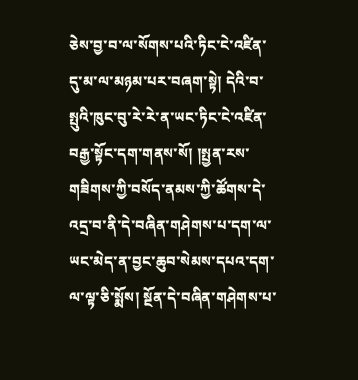ཅེས་བྱ་བ་ལ་སོགས་པའི་ཏིང་ངེ་འཛིན་དུ་མ་ལ་མཉམ་པར་བཞག་སྟེ། དེའི་བ་སྤུའི་ཁུང་བུ་རེ་རེ་ན་ཡང་ཏིང་ངེ་འཛིན་བརྒྱ་སྟོང་དག་གནས་སོ། །སྤྱན་རས་གཟིགས་ཀྱི་བསོད་ནམས་ཀྱི་ཚོགས་དེ་འདྲ་བ་ནི་དེ་བཞིན་གཤེགས་པ་དག་ལ་ཡང་མེད་ན་བྱང་ཆུབ་སེམས་དཔའ་དག་ལ་ལྟ་ཅི་སྨོས། སྔོན་དེ་བཞིན་གཤེགས་པ་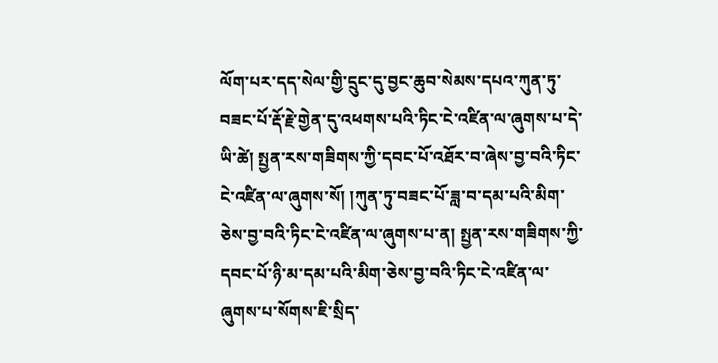ལོག་པར་དད་སེལ་གྱི་དྲུང་དུ་བྱང་ཆུབ་སེམས་དཔའ་ཀུན་ཏུ་བཟང་པོ་རྡོ་རྗེ་གྱེན་དུ་འཕགས་པའི་ཏིང་ངེ་འཛིན་ལ་ཞུགས་པ་དེ་ཡི་ཚེ། སྤྱན་རས་གཟིགས་ཀྱི་དབང་པོ་འཐོར་བ་ཞེས་བྱ་བའི་ཏིང་ངེ་འཛིན་ལ་ཞུགས་སོ། །ཀུན་ཏུ་བཟང་པོ་ཟླ་བ་དམ་པའི་མིག་ཅེས་བྱ་བའི་ཏིང་ངེ་འཛིན་ལ་ཞུགས་པ་ན། སྤྱན་རས་གཟིགས་ཀྱི་དབང་པོ་ཉི་མ་དམ་པའི་མིག་ཅེས་བྱ་བའི་ཏིང་ངེ་འཛིན་ལ་ཞུགས་པ་སོགས་ཇི་སྲིད་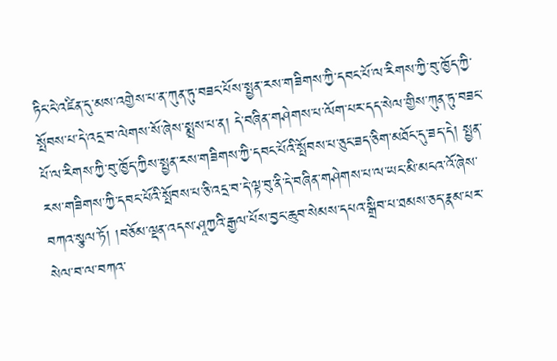ཏིང་ངེ་འཛིན་དུ་མས་འགྱེས་པ་ན་ཀུན་ཏུ་བཟང་པོས་སྤྱན་རས་གཟིགས་ཀྱི་དབང་པོ་ལ་རིགས་ཀྱི་བུ་ཁྱོད་ཀྱི་སྤོབས་པ་དེ་འདྲ་བ་ལེགས་སོ་ཞེས་སྨྲས་པ་ན། དེ་བཞིན་གཤེགས་པ་ལོག་པར་དད་སེལ་གྱིས་ཀུན་ཏུ་བཟང་པོ་ལ་རིགས་ཀྱི་བུ་ཁྱོད་ཀྱིས་སྤྱན་རས་གཟིགས་ཀྱི་དབང་པོའི་སྤོབས་པ་ཅུང་ཟད་ཅིག་མཐོང་དུ་ཟད་དེ། སྤྱན་རས་གཟིགས་ཀྱི་དབང་པོའི་སྤོབས་པ་ཅི་འདྲ་བ་དེ་ལྟ་བུ་ནི་དེ་བཞིན་གཤེགས་པ་ལ་ཡང་མི་མངའ་འོ་ཞེས་བཀའ་སྩལ་ཏོ། །བཅོམ་ལྡན་འདས་ཤཱཀྱའི་རྒྱལ་པོས་བྱང་ཆུབ་སེམས་དཔའ་སྒྲིབ་པ་ཐམས་ཅད་རྣམ་པར་སེལ་བ་ལ་བཀའ་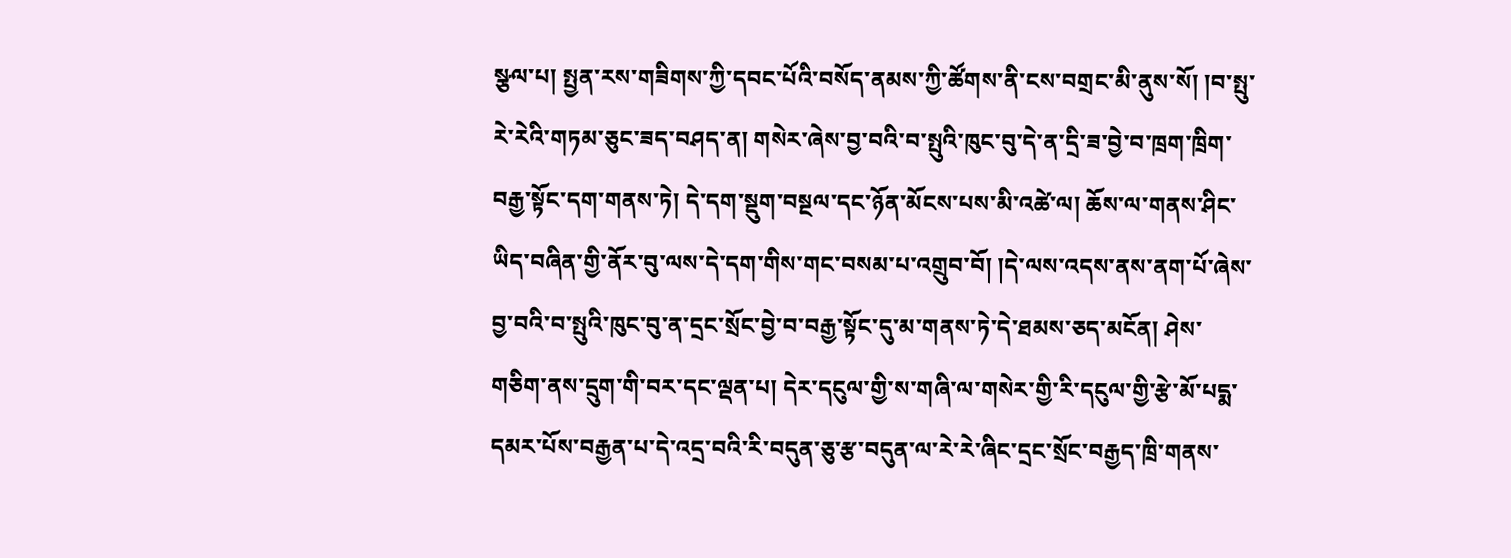སྩལ་པ། སྤྱན་རས་གཟིགས་ཀྱི་དབང་པོའི་བསོད་ནམས་ཀྱི་ཚོགས་ནི་ངས་བགྲང་མི་ནུས་སོ། །བ་སྤུ་རེ་རེའི་གཏམ་ཅུང་ཟད་བཤད་ན། གསེར་ཞེས་བྱ་བའི་བ་སྤུའི་ཁུང་བུ་དེ་ན་དྲི་ཟ་བྱེ་བ་ཁྲག་ཁྲིག་བརྒྱ་སྟོང་དག་གནས་ཏེ། དེ་དག་སྡུག་བསྔལ་དང་ཉོན་མོངས་པས་མི་འཚེ་ལ། ཆོས་ལ་གནས་ཤིང་ཡིད་བཞིན་གྱི་ནོར་བུ་ལས་དེ་དག་གིས་གང་བསམ་པ་འགྲུབ་བོ། །དེ་ལས་འདས་ནས་ནག་པོ་ཞེས་བྱ་བའི་བ་སྤུའི་ཁུང་བུ་ན་དྲང་སྲོང་བྱེ་བ་བརྒྱ་སྟོང་དུ་མ་གནས་ཏེ་དེ་ཐམས་ཅད་མངོན། ཤེས་གཅིག་ནས་དྲུག་གི་བར་དང་ལྡན་པ། དེར་དངུལ་གྱི་ས་གཞི་ལ་གསེར་གྱི་རི་དངུལ་གྱི་རྩེ་མོ་པདྨ་དམར་པོས་བརྒྱན་པ་དེ་འདྲ་བའི་རི་བདུན་ཅུ་རྩ་བདུན་ལ་རེ་རེ་ཞིང་དྲང་སྲོང་བརྒྱད་ཁྲི་གནས་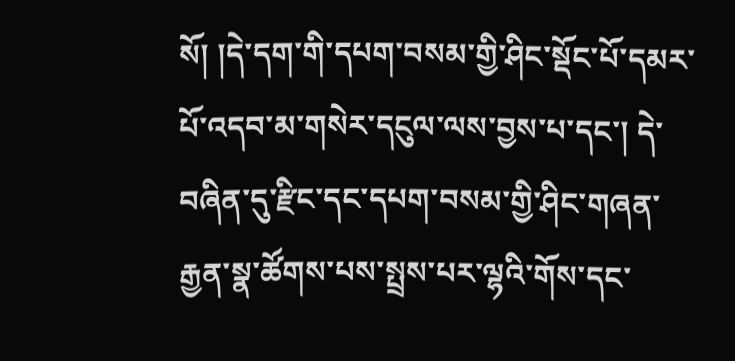སོ། །དེ་དག་གི་དཔག་བསམ་གྱི་ཤིང་སྡོང་པོ་དམར་པོ་འདབ་མ་གསེར་དངུལ་ལས་བྱས་པ་དང་། དེ་བཞིན་དུ་རྫིང་དང་དཔག་བསམ་གྱི་ཤིང་གཞན་རྒྱན་སྣ་ཚོགས་པས་སྤྲས་པར་ལྷའི་གོས་དང་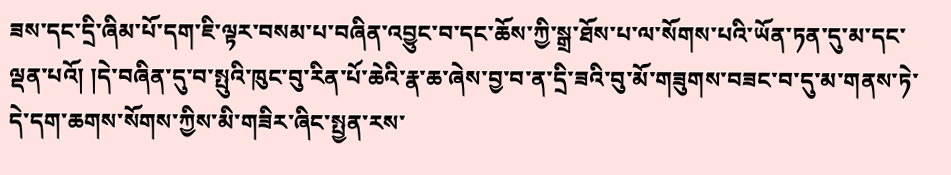ཟས་དང་དྲི་ཞིམ་པོ་དག་ཇི་ལྟར་བསམ་པ་བཞིན་འབྱུང་བ་དང་ཆོས་ཀྱི་སྒྲ་ཐོས་པ་ལ་སོགས་པའི་ཡོན་ཏན་དུ་མ་དང་ལྡན་པའོ། །དེ་བཞིན་དུ་བ་སྤུའི་ཁུང་བུ་རིན་པོ་ཆེའི་རྣ་ཆ་ཞེས་བྱ་བ་ན་དྲི་ཟའི་བུ་མོ་གཟུགས་བཟང་བ་དུ་མ་གནས་ཏེ་དེ་དག་ཆགས་སོགས་ཀྱིས་མི་གཟིར་ཞིང་སྤྱན་རས་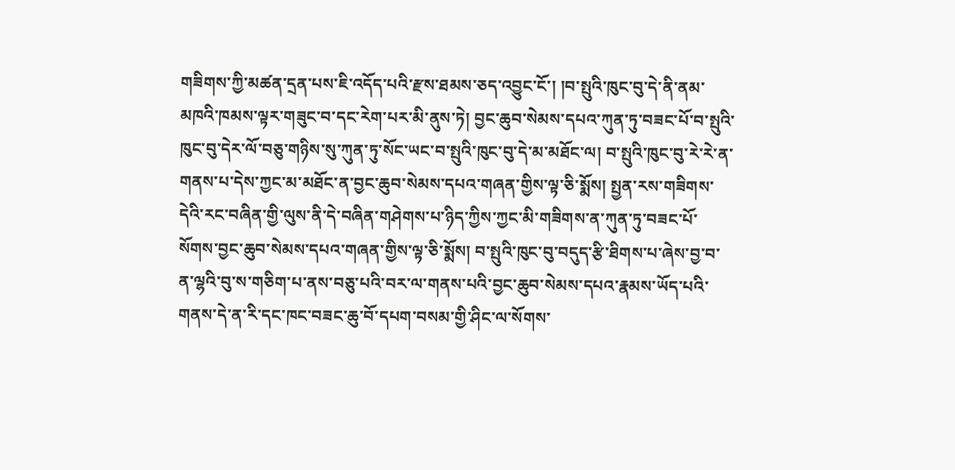གཟིགས་ཀྱི་མཚན་དྲན་པས་ཇི་འདོད་པའི་རྫས་ཐམས་ཅད་འབྱུང་ངོ་། །བ་སྤུའི་ཁུང་བུ་དེ་ནི་ནམ་མཁའི་ཁམས་ལྟར་གཟུང་བ་དང་རེག་པར་མི་ནུས་ཏེ། བྱང་ཆུབ་སེམས་དཔའ་ཀུན་ཏུ་བཟང་པོ་བ་སྤུའི་ཁུང་བུ་དེར་ལོ་བཅུ་གཉིས་སུ་ཀུན་ཏུ་སོང་ཡང་བ་སྤུའི་ཁུང་བུ་དེ་མ་མཐོང་ལ། བ་སྤུའི་ཁུང་བུ་རེ་རེ་ན་གནས་པ་དེས་ཀྱང་མ་མཐོང་ན་བྱང་ཆུབ་སེམས་དཔའ་གཞན་གྱིས་ལྟ་ཅི་སྨོས། སྤྱན་རས་གཟིགས་དེའི་རང་བཞིན་གྱི་ལུས་ནི་དེ་བཞིན་གཤེགས་པ་ཉིད་ཀྱིས་ཀྱང་མི་གཟིགས་ན་ཀུན་ཏུ་བཟང་པོ་སོགས་བྱང་ཆུབ་སེམས་དཔའ་གཞན་གྱིས་ལྟ་ཅི་སྨོས། བ་སྤུའི་ཁུང་བུ་བདུད་རྩི་ཐིགས་པ་ཞེས་བྱ་བ་ན་ལྷའི་བུ་ས་གཅིག་པ་ནས་བཅུ་པའི་བར་ལ་གནས་པའི་བྱང་ཆུབ་སེམས་དཔའ་རྣམས་ཡོད་པའི་གནས་དེ་ན་རི་དང་ཁང་བཟང་ཆུ་བོ་དཔག་བསམ་གྱི་ཤིང་ལ་སོགས་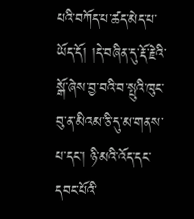པའི་བཀོད་པ་ཚད་མེད་པ་ཡོད་དོ། །དེ་བཞིན་དུ་རྡོ་རྗེའི་སྒོ་ཞེས་བྱ་བའི་བ་སྤུའི་ཁུང་བུ་ན་མིའམ་ཅི་དུ་མ་གནས་པ་དང་། ཉི་མའི་འོད་དང་དབང་པོའི་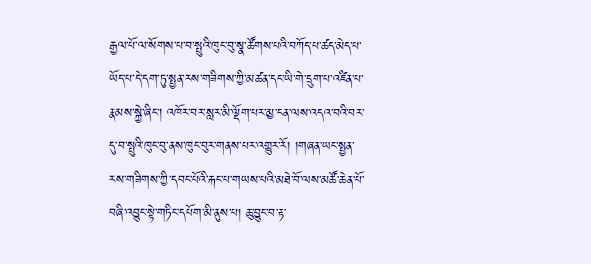རྒྱལ་པོ་ལ་སོགས་པ་བ་སྤུའི་ཁུང་བུ་སྣ་ཚོགས་པའི་བཀོད་པ་ཚད་མེད་པ་ཡོད་པ་དེ་དག་ཏུ་སྤྱན་རས་གཟིགས་ཀྱི་མཚན་དང་ཡི་གེ་དྲུག་པ་འཛིན་པ་རྣམས་སྐྱེ་ཞིང་། འཁོར་བར་སླར་མི་ལྡོག་པར་མྱ་ངན་ལས་འདའ་བའི་བར་དུ་བ་སྤུའི་ཁུང་བུ་ནས་ཁུང་བུར་གནས་པར་འགྱུར་རོ། །གཞན་ཡང་སྤྱན་རས་གཟིགས་ཀྱི་དབང་པོའི་རྐང་པ་གཡས་པའི་མཐེ་བོ་ལས་མཚོ་ཆེན་པོ་བཞི་འབྱུང་སྟེ་གཏིང་དཔོག་མི་ནུས་པ། ཆུ་བྱུང་བ་རྟ་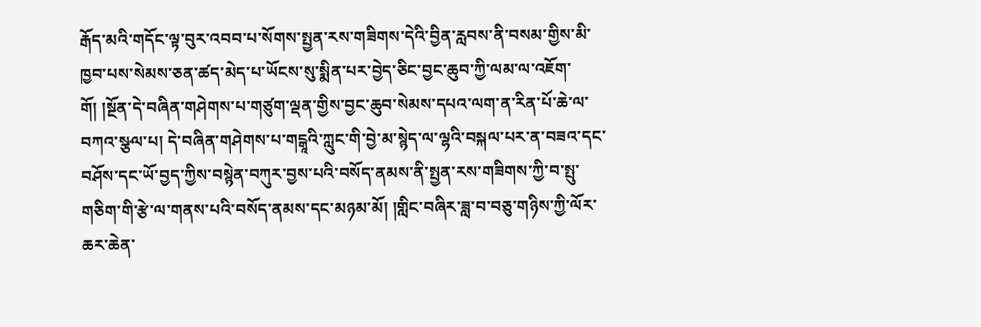རྒོད་མའི་གདོང་ལྟ་བུར་འབབ་པ་སོགས་སྤྱན་རས་གཟིགས་དེའི་བྱིན་རླབས་ནི་བསམ་གྱིས་མི་ཁྱབ་པས་སེམས་ཅན་ཚད་མེད་པ་ཡོངས་སུ་སྨིན་པར་བྱེད་ཅིང་བྱང་ཆུབ་ཀྱི་ལམ་ལ་འཇོག་གོ། །སྔོན་དེ་བཞིན་གཤེགས་པ་གཙུག་ལྡན་གྱིས་བྱང་ཆུབ་སེམས་དཔའ་ལག་ན་རིན་པོ་ཆེ་ལ་བཀའ་སྩལ་པ། དེ་བཞིན་གཤེགས་པ་གངྒཱའི་ཀླུང་གི་བྱེ་མ་སྙེད་ལ་ལྷའི་བསྐལ་པར་ན་བཟའ་དང་བཤོས་དང་ཡོ་བྱད་ཀྱིས་བསྙེན་བཀུར་བྱས་པའི་བསོད་ནམས་ནི་སྤྱན་རས་གཟིགས་ཀྱི་བ་སྤུ་གཅིག་གི་རྩེ་ལ་གནས་པའི་བསོད་ནམས་དང་མཉམ་མོ། །གླིང་བཞིར་ཟླ་བ་བཅུ་གཉིས་ཀྱི་ལོར་ཆར་ཆེན་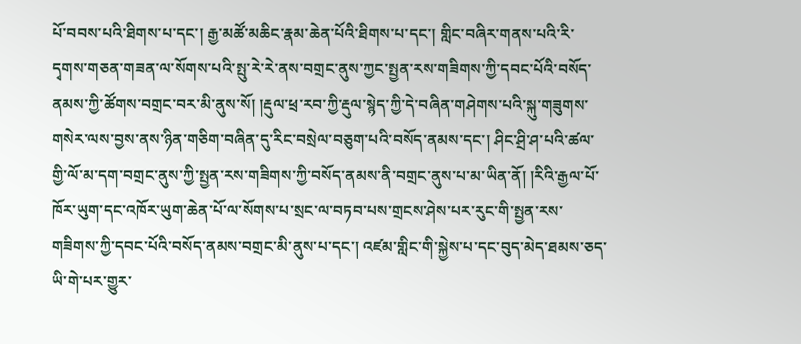པོ་བབས་པའི་ཐིགས་པ་དང་། རྒྱ་མཚོ་མཆིང་རྣམ་ཆེན་པོའི་ཐིགས་པ་དང་། གླིང་བཞིར་གནས་པའི་རི་དྭགས་གཅན་གཟན་ལ་སོགས་པའི་སྤུ་རེ་རེ་ནས་བགྲང་ནུས་ཀྱང་སྤྱན་རས་གཟིགས་ཀྱི་དབང་པོའི་བསོད་ནམས་ཀྱི་ཚོགས་བགྲང་བར་མི་ནུས་སོ། །རྡུལ་ཕྲ་རབ་ཀྱི་རྡུལ་སྙེད་ཀྱི་དེ་བཞིན་གཤེགས་པའི་སྐུ་གཟུགས་གསེར་ལས་བྱས་ནས་ཉིན་གཅིག་བཞིན་དུ་རིང་བསྲེལ་བཅུག་པའི་བསོད་ནམས་དང་། ཤིང་ཤྲི་ཤ་པའི་ཚལ་གྱི་ལོ་མ་དག་བགྲང་ནུས་ཀྱི་སྤྱན་རས་གཟིགས་ཀྱི་བསོད་ནམས་ནི་བགྲང་ནུས་པ་མ་ཡིན་ནོ། །རིའི་རྒྱལ་པོ་ཁོར་ཡུག་དང་འཁོར་ཡུག་ཆེན་པོ་ལ་སོགས་པ་སྲང་ལ་བཏབ་པས་གྲངས་ཤེས་པར་རུང་གི་སྤྱན་རས་གཟིགས་ཀྱི་དབང་པོའི་བསོད་ནམས་བགྲང་མི་ནུས་པ་དང་། འཛམ་གླིང་གི་སྐྱེས་པ་དང་བུད་མེད་ཐམས་ཅད་ཡི་གེ་པར་གྱུར་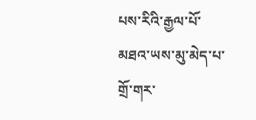པས་རིའི་རྒྱལ་པོ་མཐའ་ཡས་མུ་མེད་པ་གྲོ་གར་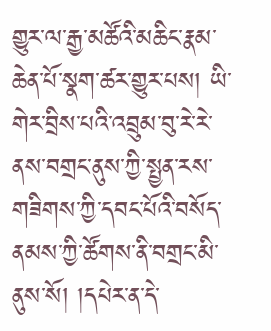གྱུར་ལ་རྒྱ་མཚོའི་མཆིང་རྣམ་ཆེན་པོ་སྣག་ཚར་གྱུར་པས། ཡི་གེར་བྲིས་པའི་འབྲུམ་བུ་རེ་རེ་ནས་བགྲང་ནུས་ཀྱི་སྤྱན་རས་གཟིགས་ཀྱི་དབང་པོའི་བསོད་ནམས་ཀྱི་ཚོགས་ནི་བགྲང་མི་ནུས་སོ། །དཔེར་ན་དེ་